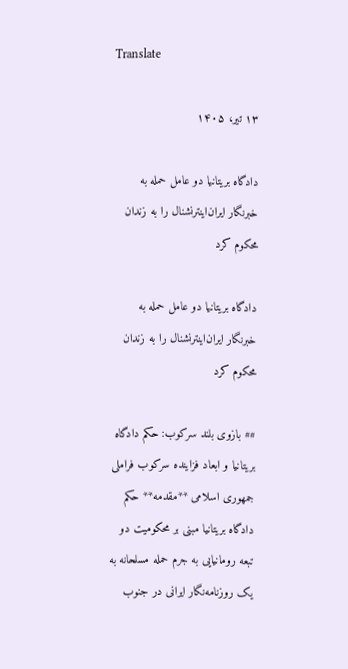Translate

۱۳ تیر، ۱۴۰۵

دادگاه بریتانیا دو عامل حمله به خبرنگار ایران‌اینترنشنال را به زندان محکوم کرد

دادگاه بریتانیا دو عامل حمله به خبرنگار ایران‌اینترنشنال را به زندان محکوم کرد

## بازوی بلند سرکوب: حکم دادگاه بریتانیا و ابعاد فزاینده سرکوب فراملی جمهوری اسلامی **مقدمه** حکم دادگاه بریتانیا مبنی بر محکومیت دو تبعه رومانیایی به جرم حمله مسلحانه به یک روزنامه‌نگار ایرانی در جنوب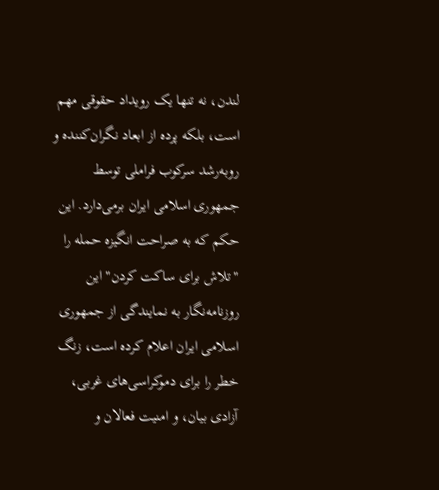لندن، نه تنها یک رویداد حقوقی مهم است، بلکه پرده از ابعاد نگران‌کننده و روبه‌رشد سرکوب فراملی توسط جمهوری اسلامی ایران برمی‌دارد. این حکم که به صراحت انگیزه حمله را "تلاش برای ساکت کردن" این روزنامه‌نگار به نمایندگی از جمهوری اسلامی ایران اعلام کرده است، زنگ خطر را برای دموکراسی‌های غربی، آزادی بیان، و امنیت فعالان و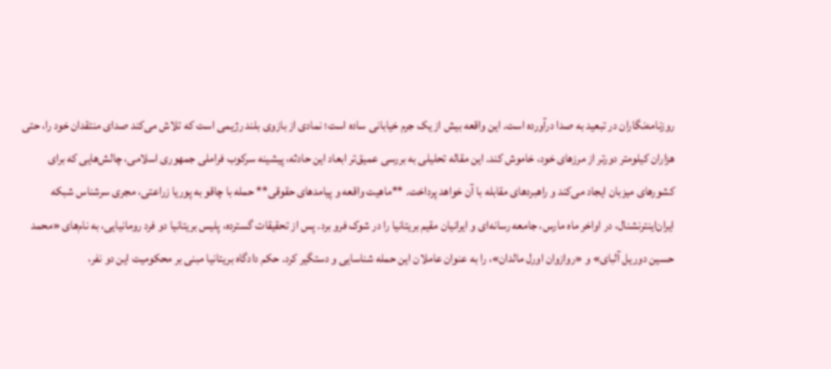روزنامه‌نگاران در تبعید به صدا درآورده است. این واقعه بیش از یک جرم خیابانی ساده است؛ نمادی از بازوی بلند رژیمی است که تلاش می‌کند صدای منتقدان خود را، حتی هزاران کیلومتر دورتر از مرزهای خود، خاموش کند. این مقاله تحلیلی به بررسی عمیق‌تر ابعاد این حادثه، پیشینه سرکوب فراملی جمهوری اسلامی، چالش‌هایی که برای کشورهای میزبان ایجاد می‌کند و راهبردهای مقابله با آن خواهد پرداخت. **ماهیت واقعه و پیامدهای حقوقی** حمله با چاقو به پوریا زراعتی، مجری سرشناس شبکه ایران‌اینترنشنال، در اواخر ماه مارس، جامعه رسانه‌ای و ایرانیان مقیم بریتانیا را در شوک فرو برد. پس از تحقیقات گسترده، پلیس بریتانیا دو فرد رومانیایی، به نام‌های «محمد حسین دوریل آلبای» و «روازوان اورل مالدان»، را به عنوان عاملان این حمله شناسایی و دستگیر کرد. حکم دادگاه بریتانیا مبنی بر محکومیت این دو نفر،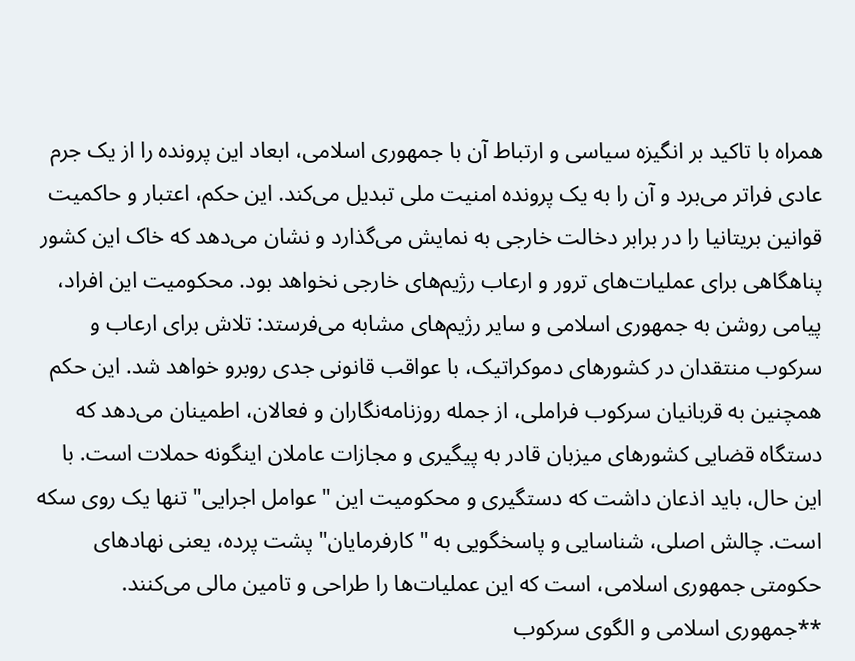همراه با تاکید بر انگیزه سیاسی و ارتباط آن با جمهوری اسلامی، ابعاد این پرونده را از یک جرم عادی فراتر می‌برد و آن را به یک پرونده امنیت ملی تبدیل می‌کند. این حکم، اعتبار و حاکمیت قوانین بریتانیا را در برابر دخالت خارجی به نمایش می‌گذارد و نشان می‌دهد که خاک این کشور پناهگاهی برای عملیات‌های ترور و ارعاب رژیم‌های خارجی نخواهد بود. محکومیت این افراد، پیامی روشن به جمهوری اسلامی و سایر رژیم‌های مشابه می‌فرستد: تلاش برای ارعاب و سرکوب منتقدان در کشورهای دموکراتیک، با عواقب قانونی جدی روبرو خواهد شد. این حکم همچنین به قربانیان سرکوب فراملی، از جمله روزنامه‌نگاران و فعالان، اطمینان می‌دهد که دستگاه قضایی کشورهای میزبان قادر به پیگیری و مجازات عاملان اینگونه حملات است. با این حال، باید اذعان داشت که دستگیری و محکومیت این "عوامل اجرایی" تنها یک روی سکه است. چالش اصلی، شناسایی و پاسخگویی به "کارفرمایان" پشت پرده، یعنی نهادهای حکومتی جمهوری اسلامی، است که این عملیات‌ها را طراحی و تامین مالی می‌کنند. **جمهوری اسلامی و الگوی سرکوب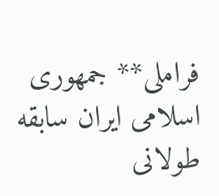فراملی** جمهوری اسلامی ایران سابقه طولانی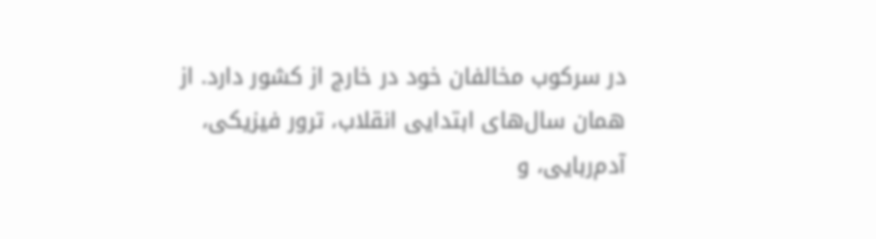در سرکوب مخالفان خود در خارج از کشور دارد. از همان سال‌های ابتدایی انقلاب، ترور فیزیکی، آدم‌ربایی، و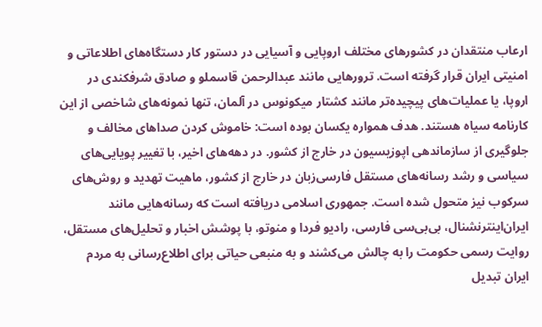ارعاب منتقدان در کشورهای مختلف اروپایی و آسیایی در دستور کار دستگاه‌های اطلاعاتی و امنیتی ایران قرار گرفته است. ترورهایی مانند عبدالرحمن قاسملو و صادق شرفکندی در اروپا، یا عملیات‌های پیچیده‌تر مانند کشتار میکونوس در آلمان، تنها نمونه‌های شاخصی از این کارنامه سیاه هستند. هدف همواره یکسان بوده است: خاموش کردن صداهای مخالف و جلوگیری از سازماندهی اپوزیسیون در خارج از کشور. در دهه‌های اخیر، با تغییر پویایی‌های سیاسی و رشد رسانه‌های مستقل فارسی‌زبان در خارج از کشور، ماهیت تهدید و روش‌های سرکوب نیز متحول شده است. جمهوری اسلامی دریافته است که رسانه‌هایی مانند ایران‌اینترنشنال، بی‌بی‌سی فارسی، رادیو فردا و منوتو، با پوشش اخبار و تحلیل‌های مستقل، روایت رسمی حکومت را به چالش می‌کشند و به منبعی حیاتی برای اطلاع‌رسانی به مردم ایران تبدیل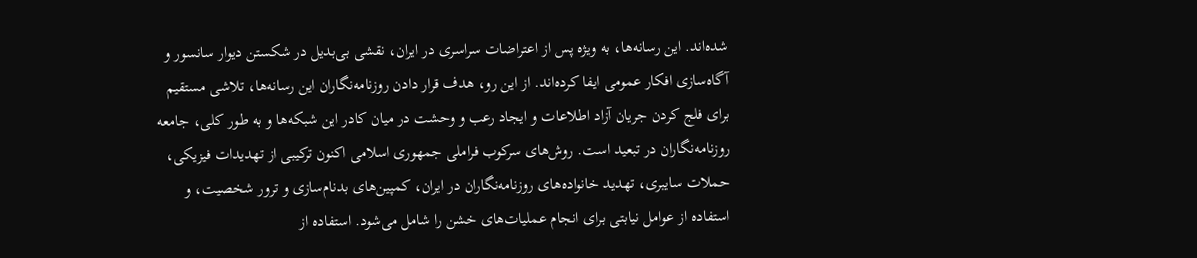شده‌اند. این رسانه‌ها، به ویژه پس از اعتراضات سراسری در ایران، نقشی بی‌بدیل در شکستن دیوار سانسور و آگاه‌سازی افکار عمومی ایفا کرده‌اند. از این رو، هدف قرار دادن روزنامه‌نگاران این رسانه‌ها، تلاشی مستقیم برای فلج کردن جریان آزاد اطلاعات و ایجاد رعب و وحشت در میان کادر این شبکه‌ها و به طور کلی، جامعه روزنامه‌نگاران در تبعید است. روش‌های سرکوب فراملی جمهوری اسلامی اکنون ترکیبی از تهدیدات فیزیکی، حملات سایبری، تهدید خانواده‌های روزنامه‌نگاران در ایران، کمپین‌های بدنام‌سازی و ترور شخصیت، و استفاده از عوامل نیابتی برای انجام عملیات‌های خشن را شامل می‌شود. استفاده از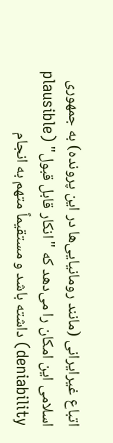اتباع غیرایرانی (مانند رومانیایی‌ها در این پرونده) به جمهوری اسلامی این امکان را می‌دهد که "انکار قابل قبول" (plausible deniability) داشته باشد و مستقیماً متهم به انجام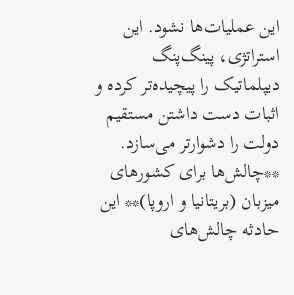این عملیات‌ها نشود. این استراتژی، پینگ‌پنگ دیپلماتیک را پیچیده‌تر کرده و اثبات دست داشتن مستقیم دولت را دشوارتر می‌سازد. **چالش‌ها برای کشورهای میزبان (بریتانیا و اروپا)** این حادثه چالش‌های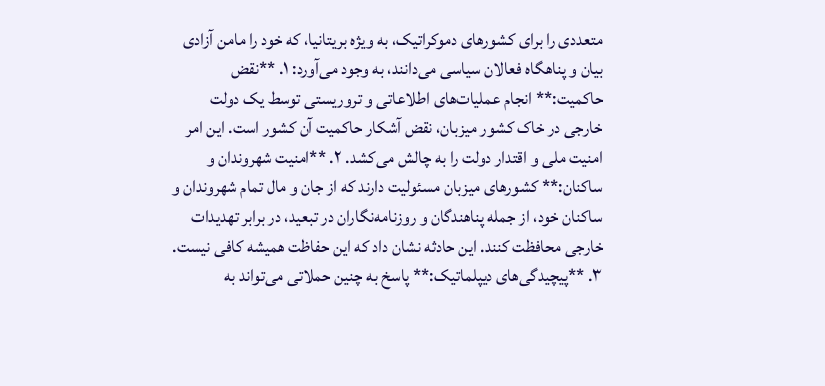متعددی را برای کشورهای دموکراتیک، به ویژه بریتانیا، که خود را مامن آزادی بیان و پناهگاه فعالان سیاسی می‌دانند، به وجود می‌آورد: ۱. **نقض حاکمیت:** انجام عملیات‌های اطلاعاتی و تروریستی توسط یک دولت خارجی در خاک کشور میزبان، نقض آشکار حاکمیت آن کشور است. این امر امنیت ملی و اقتدار دولت را به چالش می‌کشد. ۲. **امنیت شهروندان و ساکنان:** کشورهای میزبان مسئولیت دارند که از جان و مال تمام شهروندان و ساکنان خود، از جمله پناهندگان و روزنامه‌نگاران در تبعید، در برابر تهدیدات خارجی محافظت کنند. این حادثه نشان داد که این حفاظت همیشه کافی نیست. ۳. **پیچیدگی‌های دیپلماتیک:** پاسخ به چنین حملاتی می‌تواند به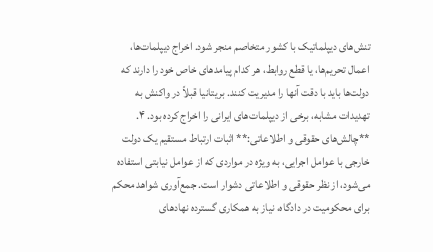تنش‌های دیپلماتیک با کشور متخاصم منجر شود. اخراج دیپلمات‌ها، اعمال تحریم‌ها، یا قطع روابط، هر کدام پیامدهای خاص خود را دارند که دولت‌ها باید با دقت آنها را مدیریت کنند. بریتانیا قبلاً در واکنش به تهدیدات مشابه، برخی از دیپلمات‌های ایرانی را اخراج کرده بود. ۴. **چالش‌های حقوقی و اطلاعاتی:** اثبات ارتباط مستقیم یک دولت خارجی با عوامل اجرایی، به ویژه در مواردی که از عوامل نیابتی استفاده می‌شود، از نظر حقوقی و اطلاعاتی دشوار است. جمع‌آوری شواهد محکم برای محکومیت در دادگاه، نیاز به همکاری گسترده نهادهای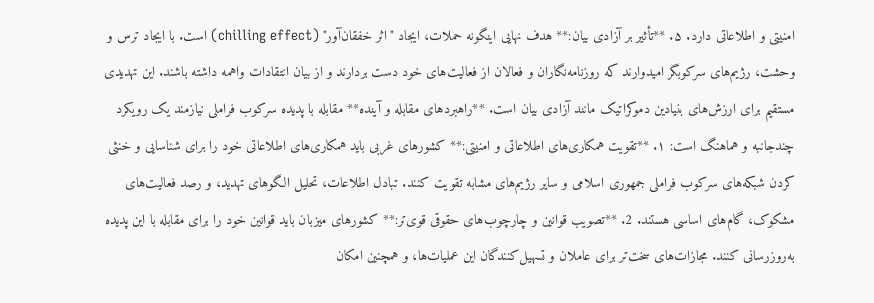امنیتی و اطلاعاتی دارد. ۵. **تأثیر بر آزادی بیان:** هدف نهایی اینگونه حملات، ایجاد "اثر خفقان‌آور" (chilling effect) است. با ایجاد ترس و وحشت، رژیم‌های سرکوبگر امیدوارند که روزنامه‌نگاران و فعالان از فعالیت‌های خود دست بردارند و از بیان انتقادات واهمه داشته باشند. این تهدیدی مستقیم برای ارزش‌های بنیادین دموکراتیک مانند آزادی بیان است. **راهبردهای مقابله و آینده** مقابله با پدیده سرکوب فراملی نیازمند یک رویکرد چندجانبه و هماهنگ است: ۱. **تقویت همکاری‌های اطلاعاتی و امنیتی:** کشورهای غربی باید همکاری‌های اطلاعاتی خود را برای شناسایی و خنثی کردن شبکه‌های سرکوب فراملی جمهوری اسلامی و سایر رژیم‌های مشابه تقویت کنند. تبادل اطلاعات، تحلیل الگوهای تهدید، و رصد فعالیت‌های مشکوک، گام‌های اساسی هستند. 2. **تصویب قوانین و چارچوب‌های حقوقی قوی‌تر:** کشورهای میزبان باید قوانین خود را برای مقابله با این پدیده به‌روزرسانی کنند. مجازات‌های سخت‌تر برای عاملان و تسهیل‌کنندگان این عملیات‌ها، و همچنین امکان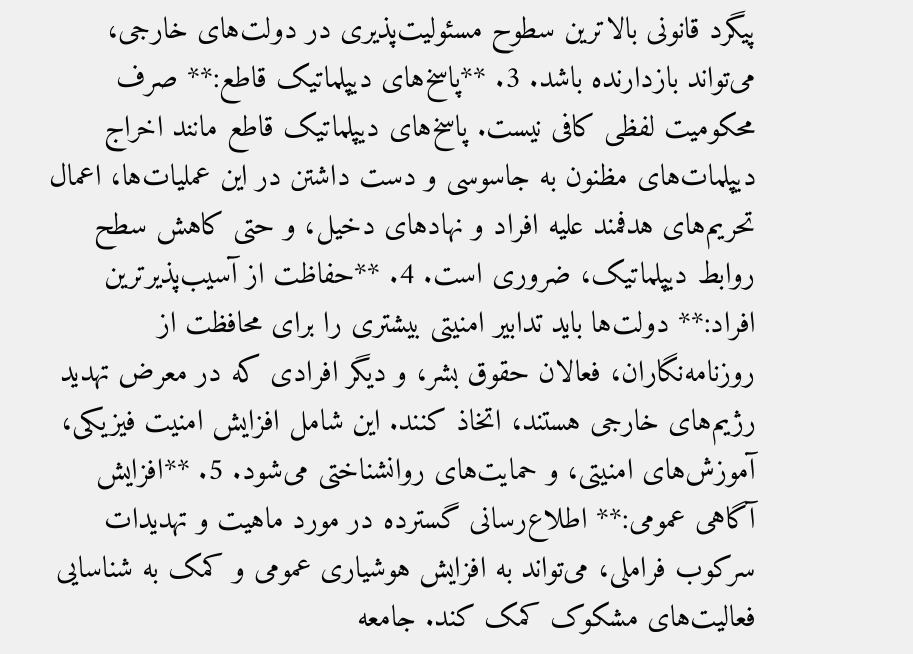پیگرد قانونی بالاترین سطوح مسئولیت‌پذیری در دولت‌های خارجی، می‌تواند بازدارنده باشد. 3. **پاسخ‌های دیپلماتیک قاطع:** صرف محکومیت لفظی کافی نیست. پاسخ‌های دیپلماتیک قاطع مانند اخراج دیپلمات‌های مظنون به جاسوسی و دست داشتن در این عملیات‌ها، اعمال تحریم‌های هدفمند علیه افراد و نهادهای دخیل، و حتی کاهش سطح روابط دیپلماتیک، ضروری است. 4. **حفاظت از آسیب‌پذیرترین افراد:** دولت‌ها باید تدابیر امنیتی بیشتری را برای محافظت از روزنامه‌نگاران، فعالان حقوق بشر، و دیگر افرادی که در معرض تهدید رژیم‌های خارجی هستند، اتخاذ کنند. این شامل افزایش امنیت فیزیکی، آموزش‌های امنیتی، و حمایت‌های روانشناختی می‌شود. 5. **افزایش آگاهی عمومی:** اطلاع‌رسانی گسترده در مورد ماهیت و تهدیدات سرکوب فراملی، می‌تواند به افزایش هوشیاری عمومی و کمک به شناسایی فعالیت‌های مشکوک کمک کند. جامعه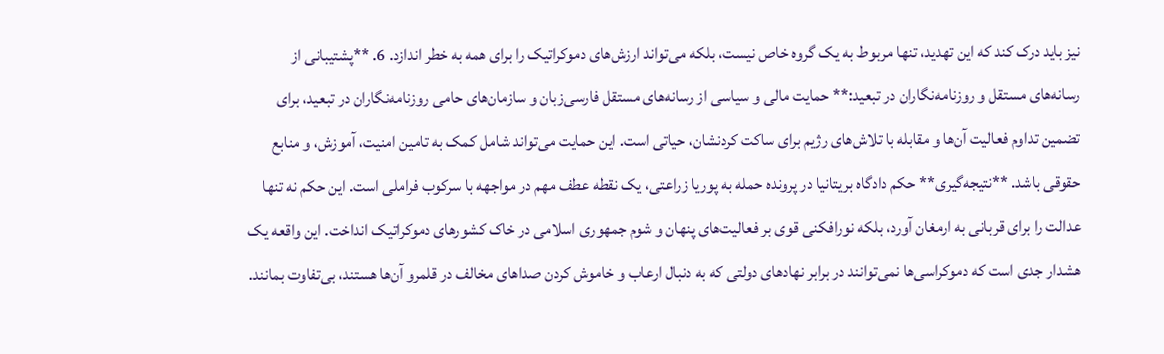نیز باید درک کند که این تهدید، تنها مربوط به یک گروه خاص نیست، بلکه می‌تواند ارزش‌های دموکراتیک را برای همه به خطر اندازد. 6. **پشتیبانی از رسانه‌های مستقل و روزنامه‌نگاران در تبعید:** حمایت مالی و سیاسی از رسانه‌های مستقل فارسی‌زبان و سازمان‌های حامی روزنامه‌نگاران در تبعید، برای تضمین تداوم فعالیت آن‌ها و مقابله با تلاش‌های رژیم برای ساکت کردنشان، حیاتی است. این حمایت می‌تواند شامل کمک به تامین امنیت، آموزش، و منابع حقوقی باشد. **نتیجه‌گیری** حکم دادگاه بریتانیا در پرونده حمله به پوریا زراعتی، یک نقطه عطف مهم در مواجهه با سرکوب فراملی است. این حکم نه تنها عدالت را برای قربانی به ارمغان آورد، بلکه نورافکنی قوی بر فعالیت‌های پنهان و شوم جمهوری اسلامی در خاک کشورهای دموکراتیک انداخت. این واقعه یک هشدار جدی است که دموکراسی‌ها نمی‌توانند در برابر نها‌دهای دولتی که به دنبال ارعاب و خاموش کردن صداهای مخالف در قلمرو آن‌ها هستند، بی‌تفاوت بمانند.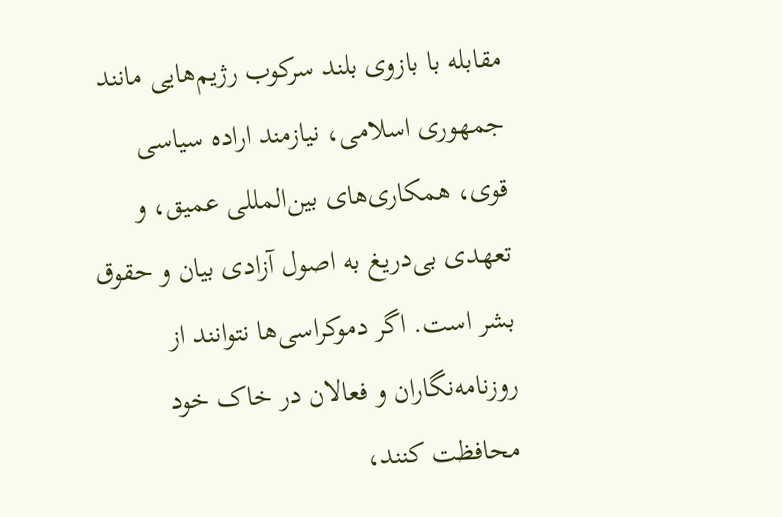مقابله با بازوی بلند سرکوب رژیم‌هایی مانند جمهوری اسلامی، نیازمند اراده سیاسی قوی، همکاری‌های بین‌المللی عمیق، و تعهدی بی‌دریغ به اصول آزادی بیان و حقوق بشر است. اگر دموکراسی‌ها نتوانند از روزنامه‌نگاران و فعالان در خاک خود محافظت کنند،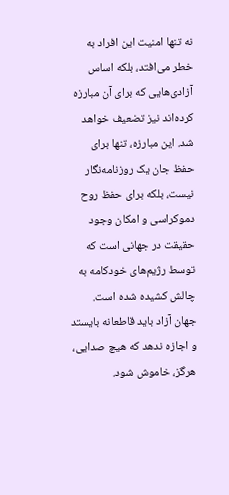نه تنها امنیت این افراد به خطر می‌افتد، بلکه اساس آزادی‌هایی که برای آن مبارزه کرده‌اند نیز تضعیف خواهد شد. این مبارزه، تنها برای حفظ جان یک روزنامه‌نگار نیست، بلکه برای حفظ روح دموکراسی و امکان وجود حقیقت در جهانی است که توسط رژیم‌های خودکامه به چالش کشیده شده است. جهان آزاد باید قاطعانه بایستد و اجازه ندهد که هیچ صدایی، هرگز، خاموش شود.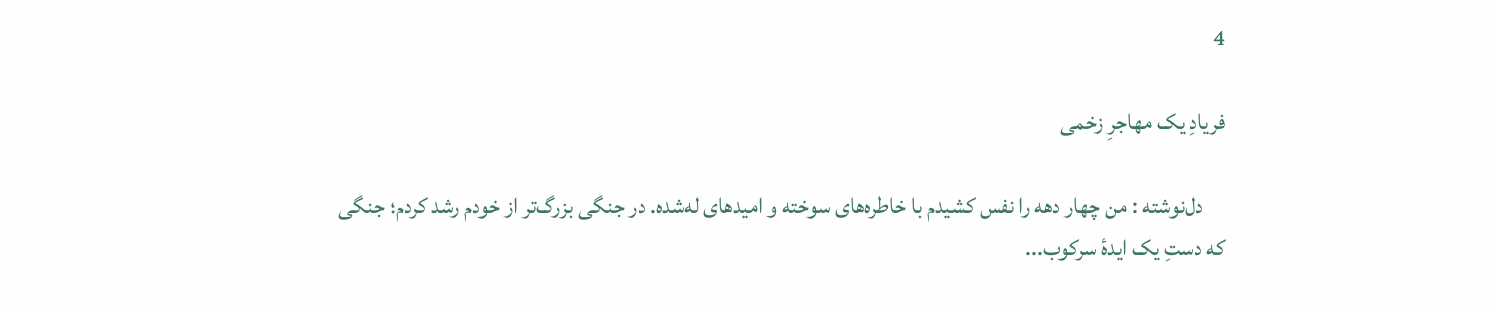4

فریادِ یک مهاجرِ زخمی

     دل‌نوشته : من چهار دهه را نفس کشیدم با خاطره‌های سوخته و امیدهای له‌شده. در جنگی بزرگ‌تر از خودم رشد کردم؛ جنگی که دستِ یک ایده‌ٔ سرکوب...